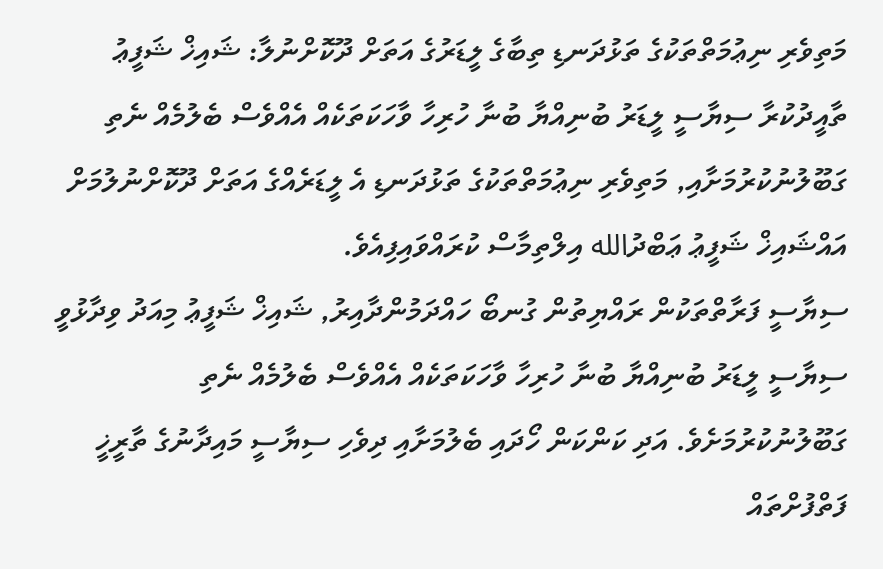މަތިވެރި ނިޢުމަތްތަކުގެ ތަޅުދަނޑި ތިބާގެ ލީޑަރުގެ އަތަށް ދޫކޮށްނުލާ: ޝައިޚް ޝަފީޢު
ތާއީދުކުރާ ސިޔާސީ ލީޑަރު ބުނިއްޔާ ބުނާ ހުރިހާ ވާހަކަތަކެއް އެއްވެސް ބެލުމެއް ނެތި ގަބޫލުނުކުރުމަށާއި, މަތިވެރި ނިޢުމަތްތަކުގެ ތަޅުދަނޑި އެ ލީޑަރެއްގެ އަތަށް ދޫކޮށްނުލުމަށް އައްޝައިޚް ޝަފީޢު ޢަބްދުالله އިލްތިމާސް ކުރައްވައިފިއެވެ.
ސިޔާސީ ފަރާތްތަކުން ރައްޔިތުން ގުނބޯ ހައްދަމުންދާއިރު, ޝައިޚް ޝަފީޢު މިއަދު ވިދާޅުވީ ސިޔާސީ ލީޑަރު ބުނިއްޔާ ބުނާ ހުރިހާ ވާހަކަތަކެއް އެއްވެސް ބެލުމެއް ނެތި ގަބޫލުނުކުރުމަށެވެ. އަދި ކަންކަން ހޯދައި ބެލުމަށާއި ދިވެހި ސިޔާސީ މައިދާނުގެ ތާރީޚީ ފަތްފުށްތައް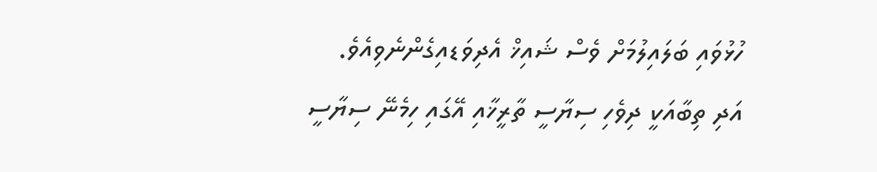ހުޅުވައި ބަލައިލުމަށް ވެސް ޝައިޚް އެދިވަޑއިގެންނެވިއެވެ.
އަދި ތިބާއަކީ ދިވެހި ސިޔާސީ ތާރީޚާއި އޭގައި ހިމެނޭ ސިޔާސީ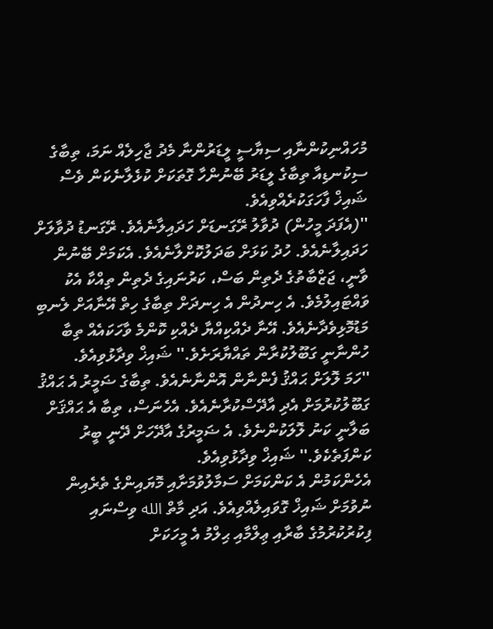މުހައްނިކުންނާއި ސިޔާސީ ލީޑަރުންނާ މެދު ޖާހިލެއް ނަމަ، ތިބާގެ ސިކުނޑިއާ ތިބާގެ ލީޑަރު ބޭނުންހާ ގޮތަކަށް ކުޅެލާނެކަން ވެސް ޝައިޚް ފާހަގަކުރެއްވިއެވެ.
''(އެފަދަ މީހުން) ދުވާލު ރޭގަނޑަށް ހަދައިލާނެއެވެ. ރޭގަނޑު ދުވާލަށް ހަދައިލާނެއެވެ. ހުދު ކަޅަށް ބަދަލުކޮށްލާނެއެވެ. އެކަމަށް ބޭނުން ވާނީ، ޖަޒްބާތުގެ ދެތިން ބަސް، ކަރުނައިގެ ދެތިން ތިއްކާ އެކު ވައްޓައިލުމެވެ. އެ ހިނދުން އެ ހިނދަށް ތިބާގެ ހިތް އޭނާއަށް ލެނބި މަޑުމޮޅިވެދާނެއެވެ. އޭނާ ދެއްކިއްޔާ ދެއްކި ކޮންމެ ވާހަކައެއް ތިބާ ހުންނާނީ ގަބޫލުކުރާން ތައްޔާރަށެވެ.'' ޝައިޚް ވިދާޅުވިއެވެ.
''ހަމަ ލޮލަށް ޙައްޤު ފެންނާން އޮންނާނެއެވެ. ތިބާގެ ޟަމީރު އެ ޙައްޤު ގަބޫލުކުރުމަށް އެދި އާދޭސްކުރާނެއެވެ. އެހެނަސް، ތިބާ އެ ޙައްޤަށް ބަލާނީ ކަނު ލޮލަކުންނެވެ. އެ ޟަމީރުގެ އާދޭހަށް ދޭނީ ބީރު ކަންފަތެކެވެ.'' ޝައިޚް ވިދާޅުވިއެވެ.
އެހެންކަމުން އެ ކަންކަމަށް ސަމާލުވުމަށާއި މޮޔައިންގެ ތެރެއިން ނުވުމަށް ޝައިޚް ގޮވައިލެއްވިއެވެ. އަދި މާތް الله ވިސްނައި ފިކުރުކުރުމުގެ ބާރާއި ޢިލްމާއި ޙިލްމު އެ މީހަކަށް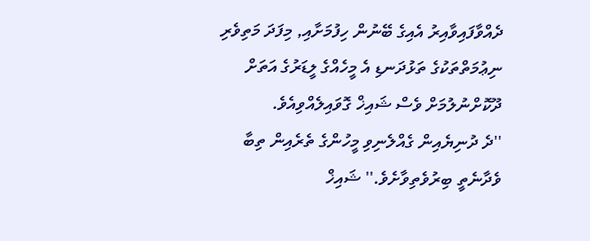ދެއްވާފައިވާއިރު އެއިގެ ބޭނުން ހިފުމަށާއި, މިފަދަ މަތިވެރި ނިޢުމަތްތަކުގެ ތަޅުދަނޑި އެ މީހެއްގެ ލީޑަރުގެ އަތަށް ދޫކޮށްނުލުމަށް ވެސް ޝައިޚް ގޮވައިލެއްވިއެވެ.
''ދެ ދުނިޔެއިން ގެއްލެނިވި މީހުންގެ ތެރެއިން ތިބާ ވެދާނެތީ ބިރުވެތިވާށެވެ.'' ޝައިޚް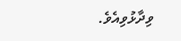ވިދާޅުވިއެވެ.